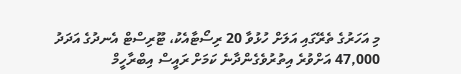މި އަހަރުގެ ތެރޭގައި އަލަށް ހުޅުވާ 20 ރިސޯޓާއެކު، ޓޫރިސްޓް އެނދުގެ އަދަދު 47,000 އަށްވުރެ އިތުރުވެގެންދާނެ ކަމަށް ރައީސް އިބްރާހީމް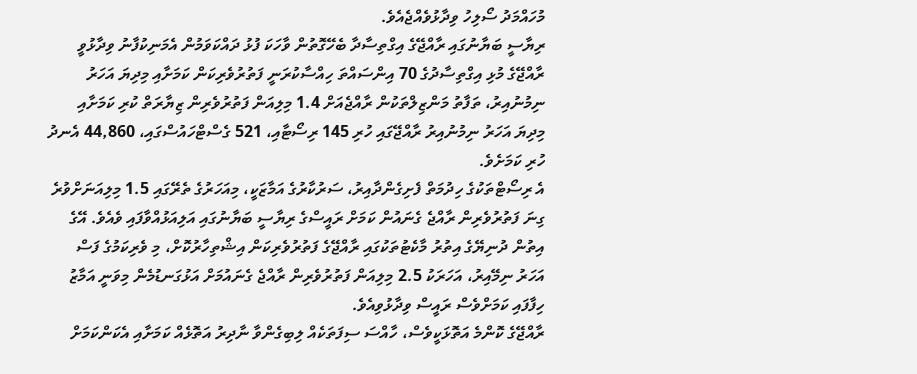މުހައްމަދު ސޯލިހު ވިދާޅުވެއްޖެއެވެ.
ރިޔާސީ ބަޔާނުގައި ރާއްޖޭގެ އިގްތިސާދާ ބެހޭގޮތުން ވާހަކަ ފުޅު ދައްކަވަމުން އެމަނިކުފާނު ވިދާޅުވީ ރާއްޖޭގެ މުޅި އިގްތިސާދުގެ 70 އިންސައްތަ ހިއްސާކުރަނީ ފަތުރުވެރިކަން ކަމަށާއި މިދިޔަ އަހަރު ނިމުނުއިރު، ތަފާތު މަންޒިލްތަކުން ރާއްޖެއަށް 1.4 މިލިއަން ފަތުރުވެރިން ޒިޔާރަތް ކުރި ކަމަށާއި މިދިޔަ އަހަރު ނިމުނުއިރު ރާއްޖޭގައި ހުރި 145 ރިސޯޓާއި، 521 ގެސްޓްހައުސްގައި، 44,860 އެނދު ހުރި ކަމަށެވެ.
އެ ރިސޯޓްތަކުގެ ހިދުމަތް ފެށިގެންދާއިރު، ސަރުކާރުގެ އަމާޒަކީ، މިއަހަރުގެ ތެރޭގައި 1.5 މިލިއަނަށްވުރެ ގިނަ ފަތުރުވެރިން ރާއްޖެ ގެނައުން ކަމަށް ރައީސްގެ ރިޔާސީ ބަޔާނުގައި އަލިއަޅުއްވާފައި ވެއެވެ. އޭގެ އިތުން ދުނިޔޭގެ އިތުރު މާކެޓުތަކުގައި ރާއްޖޭގެ ފަތުރުވެރިކަން އިޝްތިހާރުކޮށް، މި ވެރިކަމުގެ ފަސް އަހަރު ނިމޭއިރު، އަހަރަކު 2.5 މިލިއަން ފަތުރުވެރިން ރާއްޖެ ގެނައުމަށް އަޅުގަނޑުމެން މިވަނީ އަމާޒު ހިފާފައި ކަމަށްވެސް ރައީސް ވިދާޅުވިއެވެ.
ރާއްޖޭގެ ކޮންމެ އަތޮޅަކީވެސް، ހާއްސަ ސިފަތަކެއް ލިބިގެންވާ ނާދިރު އަތޮޅެއް ކަމަށާއި އެކަންކަމަށް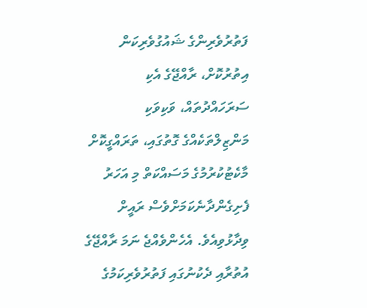ފަތުރުވެރިންގެ ޝައުގުވެރިކަން އިތުރުކޮށް، ރާއްޖޭގެ އެކި ސަރަހައްދުތައް، ވަކިވަކި މަންޒިލްތަކެއްގެ ގޮތުގައި، ތަރައްގީކޮށް މާކެޓުކުރުމުގެ މަސައްކަތް މި އަހަރު ފެށިގެންދާނެކަމަށްވެސް ރައީށް ވިދާޅުވިއެވެ. އެހެންވެއްޖެ ނަމަ ރާއްޖޭގެ އުތުރާއި ދެކުނުގައި ފަތުރުވެރިކަމުގެ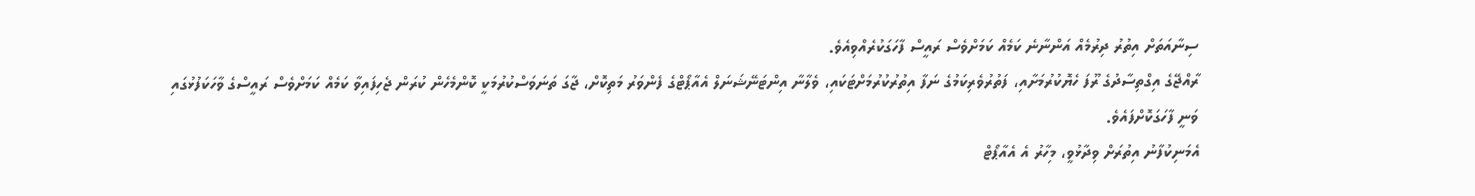ސިނާއަތަށް އިތުރު ދިރުމެއް އަންނާނެ ކަމެއް ކަމަށްވެސް ރައީސް ފާހަގަކުރެއްވިއެވެ.
ރާއްޖޭގެ އިގްތިސާދުގެ ރޫފަ ހެޔޮކުރުމަށާއި، ފަތުރުވެރިކަމުގެ ނަފާ އިތުރުކުރުމަށްޓަކައި، ވެލާނާ އިންޓަނޭޝަނަލް އެއާޕޯޓްގެ ފެންވަރު މަތިކޮށް، ޖާގަ ތަނަވަސްކުރުމަކީ ކޮންމެހެން ކުރަން ޖެހިފައިވާ ކަމެއް ކަމަށްވެސް ރައީސްގެ ވާހަކަފުޅުގައި ވަނީ ފާހަގަކޮށްފައެވެ.
އެމަނިކުފާނު އިތުރަށް ވިދާޅުވީ، މިހާރު އެ އެއާޕޯޓް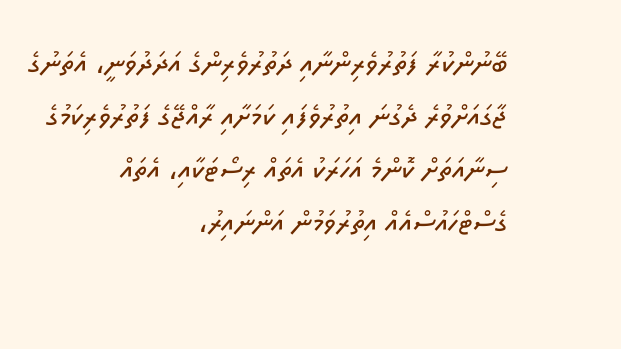ބޭނުންކުރާ ފަތުރުވެރިންނާއި ދަތުރުވެރިންގެ އަދަދުވަނީ، އެތަނުގެ ޖާގައަށްވުރެ ދެގުނަ އިތުރުވެފައި ކަމަށާއި ރާއްޖޭގެ ފަތުރުވެރިކަމުގެ ސިނާއަތަށް ކޮންމެ އަހަރަކު އެތައް ރިސޯޓަކާއި، އެތައް ގެސްޓްހައުސްއެއް އިތުރުވަމުން އަންނައިރު،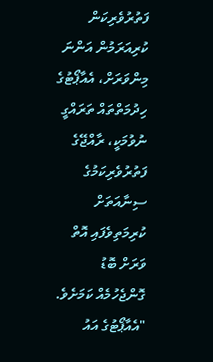ފަތުރުވެރިކަން ކުރިއަރަމުން އަންނަ މިންވަރަށް، އެއާޕޯޓުގެ ހިދުމަތްތައް ތަރައްގީ ނުވުމަކީ، ރާއްޖޭގެ ފަތުރުވެރިކަމުގެ ސިނާއަތަށް ކުރިމަތިވެފައި އޮތް ވަރަށް ބޮޑު ގޮންޖެހުމެއް ކަމަށެވެ.
"އެއާޕޯޓުގެ އައު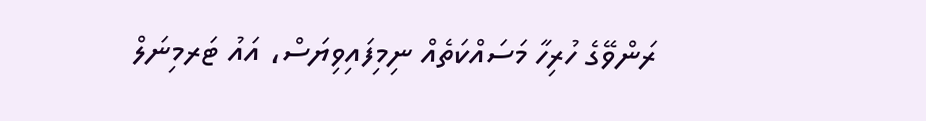ރަންވޭގެ ހުރިހާ މަސައްކަތެއް ނިމިފައިވިޔަސް، އައު ޓަރމިނަލް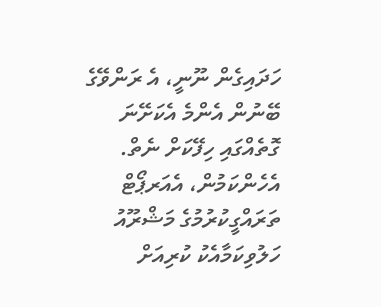ހަދައިގެން ނޫނީ، އެ ރަންވޭގެ ބޭނުން އެންމެ އެކަށޭނަ ގޮތެއްގައި ހިފޭކަށް ނެތް. އެހެންކަމުން، އެއަރޕޯޓް ތަރައްގީކުރުމުގެ މަޝްރޫއު ހަލުވިކަމާއެކު ކުރިއަށް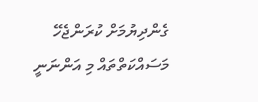ގެންދިޔުމަށް ކުރަންޖެހޭ މަސައްކަތްތައް މި އަންނަނީ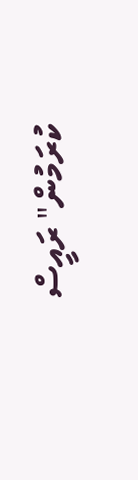ކުރަމުން" ރައީސް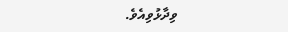ވިދާޅުވިއެވެ.